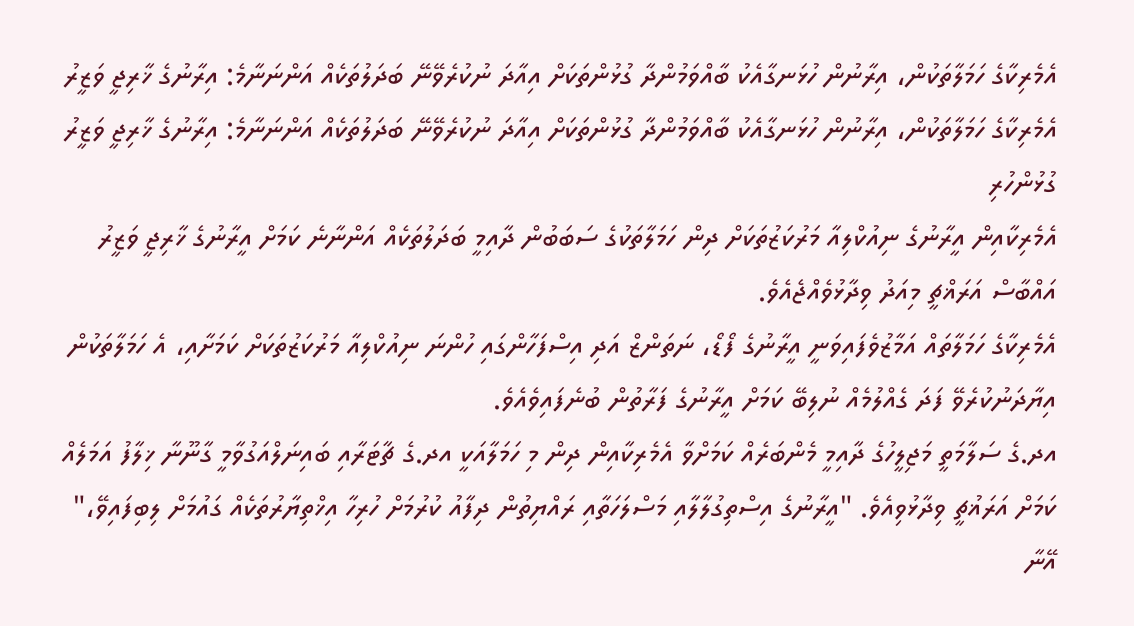އެމެރިކާގެ ހަމަލާތަކުން، އިރާނުން ހުޅަނގާއެކު ބާއްވަމުންދާ ގުޅުންތަކަށް އިއާދަ ނުކުރެވޭނޭ ބަދަލުތަކެއް އަންނަނާމެ: އިރާނުގެ ޚާރިޖީ ވަޒީރު
އެމެރިކާގެ ހަމަލާތަކުން، އިރާނުން ހުޅަނގާއެކު ބާއްވަމުންދާ ގުޅުންތަކަށް އިއާދަ ނުކުރެވޭނޭ ބަދަލުތަކެއް އަންނަނާމެ: އިރާނުގެ ޚާރިޖީ ވަޒީރު
ގުޅުންހުރި
އެމެރިކާއިން އީރާނުގެ ނިއުކްލިއާ މަރުކަޒުތަކަށް ދިން ހަމަލާތަކުގެ ސަބަބުން ދާއިމީ ބަދަލުތަކެއް އަންނާނެ ކަމަށް އީރާނުގެ ޚާރިޖީ ވަޒީރު އައްބާސް އަރަޣްޗީ މިއަދު ވިދާޅުވެއްޖެއެވެ.
އެމެރިކާގެ ހަމަލާތައް އަމާޒުވެފައިވަނީ އީރާނުގެ ފޯޑޯ، ނަތަންޒް އަދި އިސްފަހާންގައި ހުންނަ ނިއުކްލިއާ މަރުކަޒުތަކަށް ކަމަށާއި، އެ ހަމަލާތަކުން އިޔާދަނުކުރެވޭ ފަދަ ގެއްލުމެއް ނުލިބޭ ކަމަށް އީރާނުގެ ފަރާތުން ބުނެފައިވެއެވެ.
އދ.ގެ ސަލާމަތީ މަޖިލީހުގެ ދާއިމީ މެންބަރެއް ކަމަށްވާ އެމެރިކާއިން ދިން މި ހަމަލާއަކީ އދ.ގެ ޗާޓަރާއި ބައިނަލްއަގުވާމީ ގާނޫނާ ޚިލާފު އަމަލެއް ކަމަށް އަރަޣުޗީ ވިދާޅުވިއެވެ. "އީރާނުގެ އިސްތިގުލާލާއި މަސްލަހަތާއި ރައްޔިތުން ދިފާއު ކުރުމަށް ހުރިހާ އިޚްތިޔާރުތަކެއް ގައުމަށް ލިބިފައިވޭ،" އޭނާ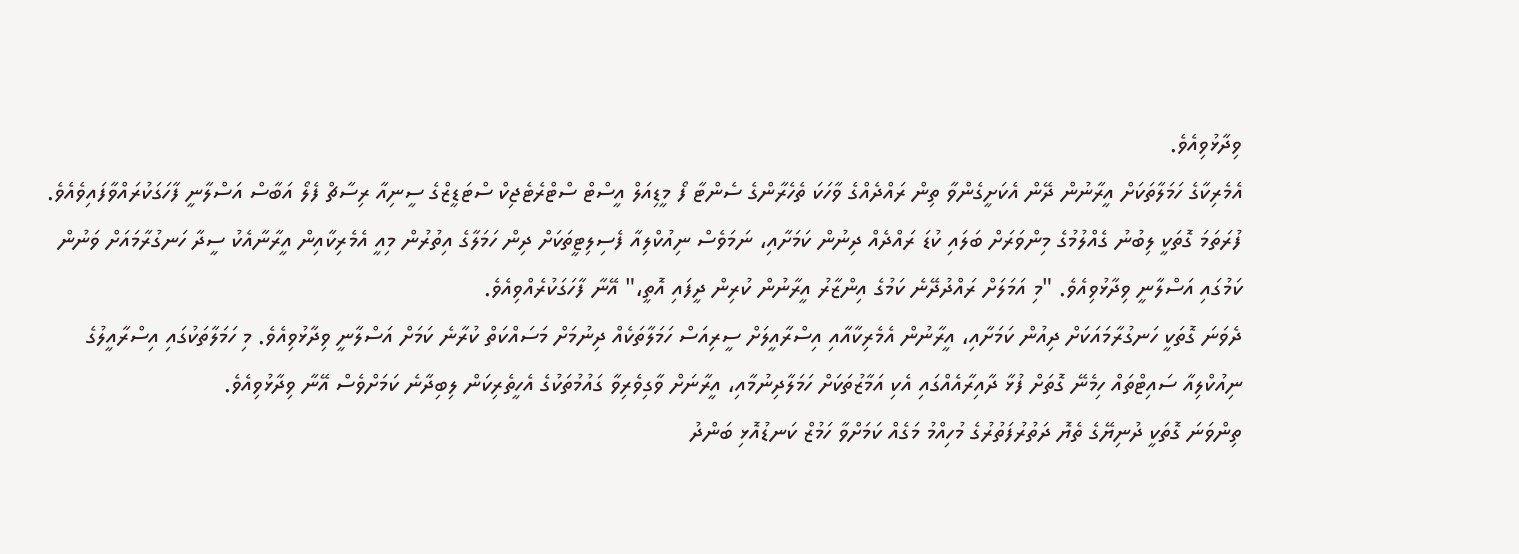ވިދާޅުވިއެވެ.
އެމެރިކާގެ ހަމަލާތަކަށް އީރާނުން ދޭން އެކަށީގެންވާ ތިން ރައްދެއްގެ ވާހަކަ ތެހެރާންގެ ސެންޓާ ފޯ މީޑިއަލް އީސްޓް ސްޓްރެޓެޖިކް ސްޓަޑީޒްގެ ސީނިއާ ރިސާޗް ފެލޯ އަބާސް އަސްލާނީ ފާހަގަކުރައްވާފައިވެއެވެ.
ފުރަތަމަ ގޮތަކީ ލިބުނު ގެއްލުމުގެ މިންވަރަށް ބަލައި ކުޑަ ރައްދެއް ދިނުން ކަމަށާއި، ނަމަވެސް ނިއުކްލިއާ ފެސިލިޓީތަކަށް ދިން ހަމަލާގެ އިތުރުން މިއީ އެމެރިކާއިން އީރާނާއެކު ސީދާ ހަނގުރާމައަށް ވަނުން ކަމުގައި އަސްލާނީ ވިދާޅުވިއެވެ. "މި އަމަލަށް ރައްދުދޭނެ ކަމުގެ އިންޒާރު އީރާނުން ކުރިން ދީފައި އޮތީ،" އޭނާ ފާހަގަކުރެއްވިއެވެ.
ދެވަނަ ގޮތަކީ ހަނގުރާމައަކަށް ދިއުން ކަމަށާއި، އީރާނުން އެމެރިކާއާއި އިސްރާއީލަށް ސީރިއަސް ހަމަލާތަކެއް ދިނުމަށް މަސައްކަތް ކުރާނެ ކަމަށް އަސްލާނީ ވިދާޅުވިއެވެ. މި ހަމަލާތަކުގައި އިސްރާއީލުގެ ނިއުކްލިއާ ސައިޓްތައް ހިމެނޭ ގޮތަށް ފުޅާ ދާއިރާއެއްގައި އެކި އަމާޒުތަކަށް ހަމަލާދިނުމާއި، އީރާނަށް ވާގިވެރިވާ ގައުމުތަކުގެ އެހީތެރިކަން ލިބިދާނެ ކަމަށްވެސް އޭނާ ވިދާޅުވިއެވެ.
ތިންވަނަ ގޮތަކީ ދުނިޔޭގެ ތެޔޮ ދަތުރުފަތުރުގެ މުހިއްމު މަގެއް ކަމަށްވާ ހަމުޒް ކަނޑުއޮޅި ބަންދު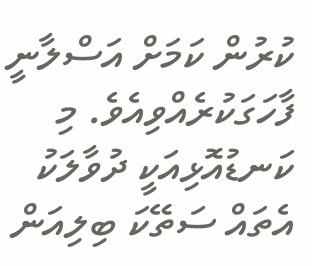ކުރުން ކަމަށް އަސްލާނީ ފާހަގަކުރެއްވިއެވެ. މި ކަނޑުއޮޅިއަކީ ދުވާލަކު އެތައް ސަތޭކަ ބިލިއަން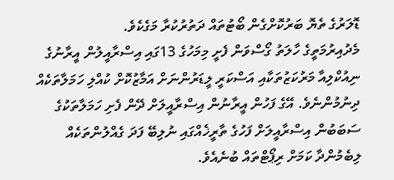ޑޮލަރުގެ ތެޔޮ ބަރުކޮށްގެން ބޯޓުތައް ދަތުރުކުރާ މަގެކެވެ.
މެދުއިރުމަތީގެ ހާލަތު ގޯސްވަން ފެށީ މިމަހުގެ 13ގައި އިސްރާއީލުން އީރާނުގެ ނިއުކްލިއާ މަރުކަޒުތަކާއި އަސްކަރީ ލީޑަރުންނަށް އަމާޒުކޮށް ކުއްލި ހަމަލާތަކެއް ދިނުމުންނެވެ. އޭގެ ފަހުން އީރާނުން އިސްރާއީލަށް ދޭން ފެށި ހަމަލާތަކުގެ ސަބަބުން އިސްރާއީލަށް ފަހުގެ ތާރީޚެއްގައި ނުލިބޭ ފަދަ ގެއްލުންތަކެއް ލިބެމުންދާ ކަމަށް ރިޕޯޓްތައް ބުނެއެވެ.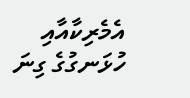އެމެރިކާއާއި ހުޅަނގުގެ ގިނަ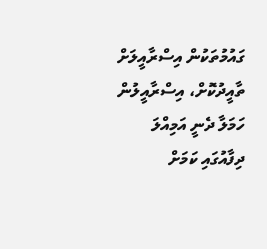ގައުމުތަކުން އިސްރާއީލަށް ތާއީދުކޮށް، އިސްރާއީލުން ހަމަލާ ދެނީ އަމިއްލަ ދިފާއުގައި ކަމަށް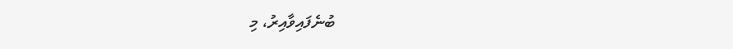ބުނެފައިވާއިރު، މި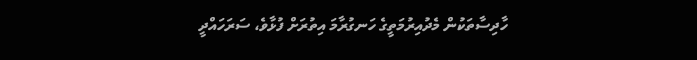ހާދިސާތަކުން މެދުއިރުމަތީގެ ހަނގުރާމަ އިތުރަށް ފުޅާވެ، ސަރަހައްދީ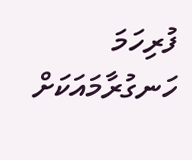ފުރިހަމަ ހަނގުރާމައަކަށް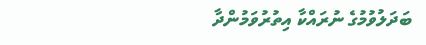ބަދަލުވުމުގެ ނުރައްކާ އިތުރުވަމުންދާ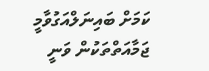ކަމަށް ބައިނަލްއަގުވާމީ ޖަމާއަތްތަކުން ވަނީ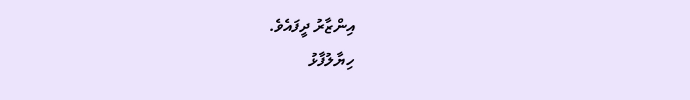އިންޒާރު ދީފައެވެ.
ހިޔާލުފާޅު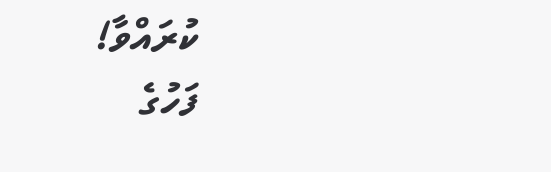ކުރައްވާ!
ފަހުގެ